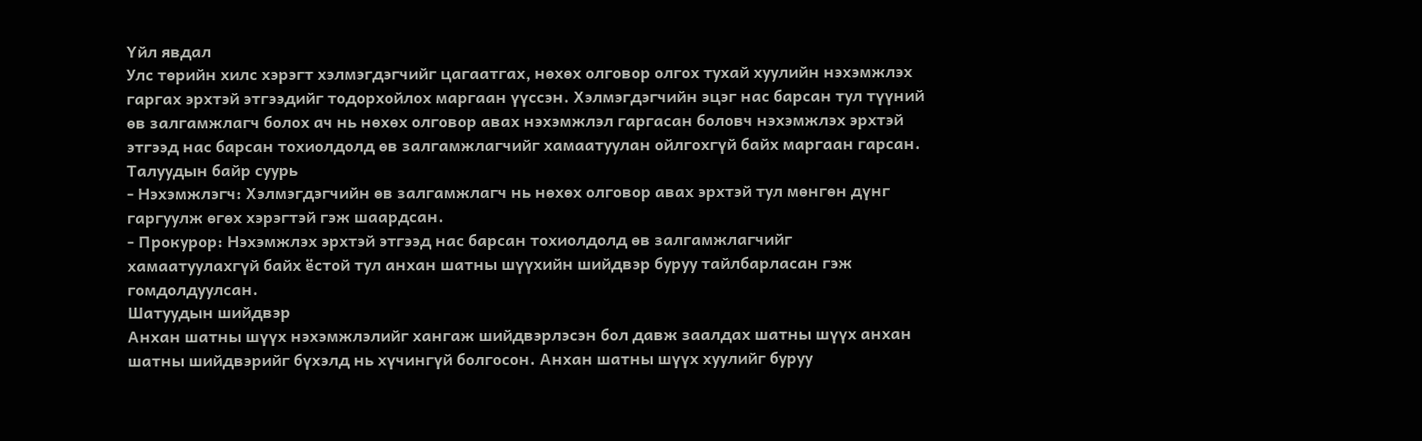Үйл явдал
Улс төрийн хилс хэрэгт хэлмэгдэгчийг цагаатгах, нөхөх олговор олгох тухай хуулийн нэхэмжлэх гаргах эрхтэй этгээдийг тодорхойлох маргаан үүссэн. Хэлмэгдэгчийн эцэг нас барсан тул түүний өв залгамжлагч болох ач нь нөхөх олговор авах нэхэмжлэл гаргасан боловч нэхэмжлэх эрхтэй этгээд нас барсан тохиолдолд өв залгамжлагчийг хамаатуулан ойлгохгүй байх маргаан гарсан.
Талуудын байр суурь
- Нэхэмжлэгч: Хэлмэгдэгчийн өв залгамжлагч нь нөхөх олговор авах эрхтэй тул мөнгөн дүнг гаргуулж өгөх хэрэгтэй гэж шаардсан.
- Прокурор: Нэхэмжлэх эрхтэй этгээд нас барсан тохиолдолд өв залгамжлагчийг хамаатуулахгүй байх ёстой тул анхан шатны шүүхийн шийдвэр буруу тайлбарласан гэж гомдолдуулсан.
Шатуудын шийдвэр
Анхан шатны шүүх нэхэмжлэлийг хангаж шийдвэрлэсэн бол давж заалдах шатны шүүх анхан шатны шийдвэрийг бүхэлд нь хүчингүй болгосон. Анхан шатны шүүх хуулийг буруу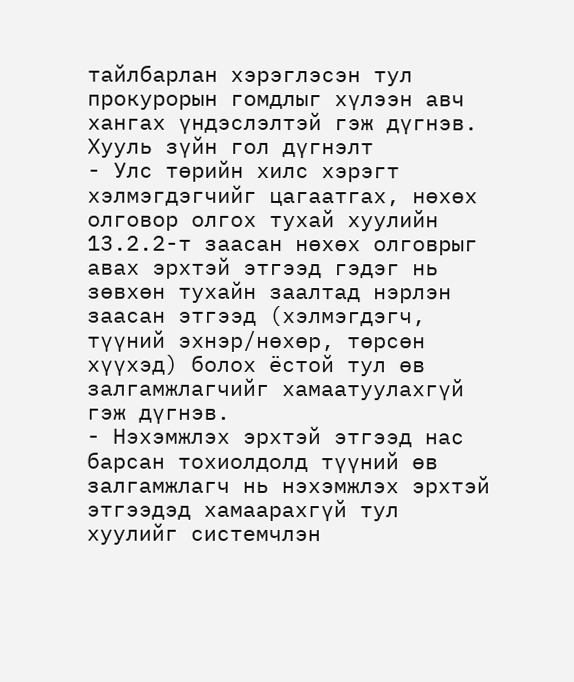тайлбарлан хэрэглэсэн тул прокурорын гомдлыг хүлээн авч хангах үндэслэлтэй гэж дүгнэв.
Хууль зүйн гол дүгнэлт
- Улс төрийн хилс хэрэгт хэлмэгдэгчийг цагаатгах, нөхөх олговор олгох тухай хуулийн 13.2.2-т заасан нөхөх олговрыг авах эрхтэй этгээд гэдэг нь зөвхөн тухайн заалтад нэрлэн заасан этгээд (хэлмэгдэгч, түүний эхнэр/нөхөр, төрсөн хүүхэд) болох ёстой тул өв залгамжлагчийг хамаатуулахгүй гэж дүгнэв.
- Нэхэмжлэх эрхтэй этгээд нас барсан тохиолдолд түүний өв залгамжлагч нь нэхэмжлэх эрхтэй этгээдэд хамаарахгүй тул хуулийг системчлэн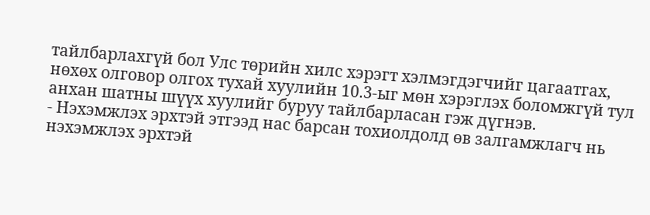тайлбарлахгүй бол Улс төрийн хилс хэрэгт хэлмэгдэгчийг цагаатгах, нөхөх олговор олгох тухай хуулийн 10.3-ыг мөн хэрэглэх боломжгүй тул анхан шатны шүүх хуулийг буруу тайлбарласан гэж дүгнэв.
- Нэхэмжлэх эрхтэй этгээд нас барсан тохиолдолд өв залгамжлагч нь нэхэмжлэх эрхтэй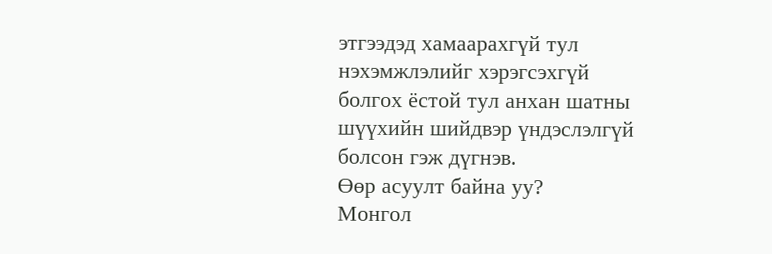этгээдэд хамаарахгүй тул нэхэмжлэлийг хэрэгсэхгүй болгох ёстой тул анхан шатны шүүхийн шийдвэр үндэслэлгүй болсон гэж дүгнэв.
Өөр асуулт байна уу?
Монгол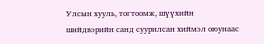Улсын хууль, тогтоомж, шүүхийн шийдвэрийн санд суурилсан хиймэл оюунаас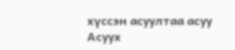хүссэн асуултаа асуу
Асуух